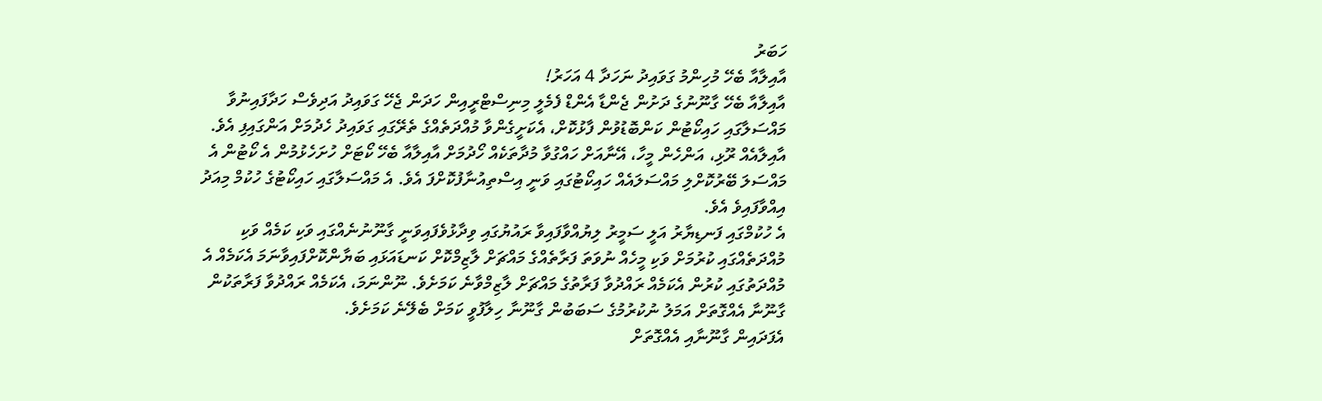ހަބަރު
އާއިލާއާ ބެހޭ މުހިންމު ގަވައިދު ނަހަދާ 4 އަހަރު!
އާއިލާއާ ބެހޭ ގާނޫނުގެ ދަށުން ޖެންޑާ އެންޑް ފެމެލީ މިނިސްޓްރީއިން ހަދަން ޖެހޭ ގަވައިދު އަދިވެސް ހަދާފައިނުވާ މައްސަލާގައި ހައިކޯޓުން ކަންބޮޑުވުން ފާޅުކޮށް، އެކަށީގެންވާ މުއްދަތެއްގެ ތެރޭގައި ގަވައިދު ހެދުމަށް އަންގައިފި އެވެ.
އާއިލާއެއް ރޫޅި، އަންހެން މީހާ، އޭނާއަށް ހައްގުވާ މުދާތަކެއް ހޯދުމަށް އާއިލާއާ ބެހޭ ކޯޓަށް ހުށަހެޅުމުން އެ ކޯޓުން އެ މައްސަލަ ބޭރުކޮށްލި މައްސަލައެއް ހައިކޯޓުގައި ވަނީ އިސްތިއުނާފުކޮށްފަ އެވެ. އެ މައްސަލާގައި ހައިކޯޓުގެ ހުކުމް މިއަދު އިއްވާފައިވެ އެވެ.
އެ ހުކުމްގައި ފަނޑިޔާރު އަލީ ސަމީރު ލިޔުއްވާފައިވާ ރައުޔުގައި ވިދާޅުވެފައިވަނީ ގާނޫނުނެއްގައި ވަކި ކަމެއް ވަކި މުއްދަތެއްގައި ކުރުމަށް ވަކި މީހެއް ނުވަތަ ފަރާތެއްގެ މައްޗަށް ލާޒިމްކޮށް ކަނޑައަޅައި ބަޔާންކޮށްފައިވާނަމަ އެކަމެއް އެ މުއްދަތުގައި ކުރުން އެކަމެއް ރައްދުވާ ފަރާތުގެ މައްޗަށް ލާޒިމްވާނެ ކަމަށެވެ. ނޫންނަމަ، އެކަމެއް ރައްދުވާ ފަރާތަކުން ގާނޫނާ އެއްގޮތަށް އަމަލު ނުކުރުމުގެ ސަބަބުން ގާނޫނާ ހިލާފުވީ ކަމަށް ބެލޭނެ ކަމަށެވެ.
އެފަދައިން ގާނޫނާއި އެއްގޮތަށް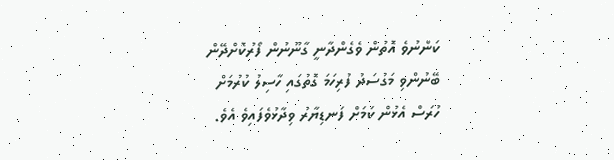ކަންނުވެ އޮތުން ވެގެންދާނީ ގާނޫނުން ފޯރުކޮށްދޭން ބޭނުންވި މަގުސަދު ފުރިހަމަ ގޮތުގައި ހާސިލު ކުރުމަށް ހުރަސް އެޅުން ކަމަށް ފަނޑިޔާރު ވިދާޅުވެފައިވެ އެވެ.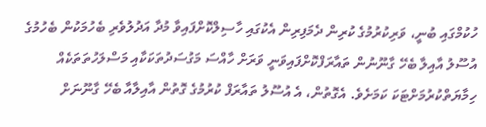ހުކުމްގައި ބުނީ، ވަރިކުރުމުގެ ކުރިން ދެމަފިރިން އެކުގައި ހާސިލްކޮށްފައިވާ މުދާ އަދުލުވެރި ބެހުމަކުން ބެހުމުގެ އުސޫލު އާއިލާ ބެހޭ ގާނޫނުން ތައާރަފްކޮށްފައިވަނީ ވަރަށް ހާއްސަ މަގުސަދުތަކަކާއި މަސްލަހުތަތަކެއް ހިމާޔަތްކުރުމަށްޓަކަ ކަމަށެވެ. އެގޮތުން، އެ އުސޫލު ތައާރަފް ކުރުމުގެ ގޮތުން އާއިލާއާ ބެހޭ ގާނޫނަށް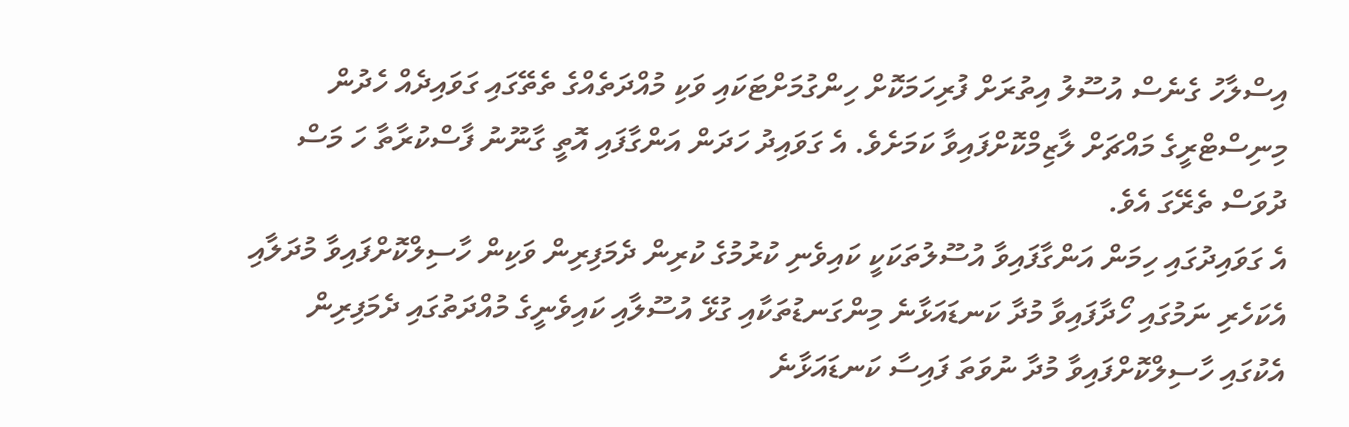އިސްލާހު ގެނެސް އުސޫލު އިތުރަށް ފުރިހަމަކޮށް ހިންގުމަށްޓަކައި ވަކި މުއްދަތެއްގެ ތެތޭގައި ގަވައިދެއް ހެދުން މިނިސްޓްރީގެ މައްޗަށް ލާޒިމްކޮށްފައިވާ ކަމަށެވެ. އެ ގަވައިދު ހަދަން އަންގާފައި އޮތީ ގާނޫނު ފާސްކުރާތާ ހަ މަސް ދުވަސް ތެރޭގަ އެވެ.
އެ ގަވައިދުގައި ހިމަން އަންގާފައިވާ އުސޫލުތަކަކީ ކައިވެނި ކުރުމުގެ ކުރިން ދެމަފިރިން ވަކިން ހާސިލްކޮށްފައިވާ މުދަލާއި އެކަހެރި ނަމުގައި ހޯދާފައިވާ މުދާ ކަނޑައަޅާނެ މިންގަނޑުތަކާއި ގުޅޭ އުސޫލާއި ކައިވެނީގެ މުއްދަތުގައި ދެމަފިރިން އެކުގައި ހާސިލްކޮށްފައިވާ މުދާ ނުވަތަ ފައިސާ ކަނޑައަޅާނެ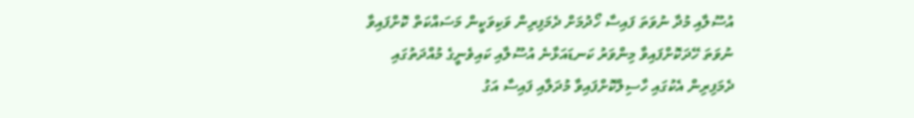އުސޫލާއި މުދާ ނުވަތަ ފައިސާ ހޯދުމަށް ދެމަފިރިން ވަކިވަކީން މަސައްކަތް ކޮށްފައިވާ ނުވަތަ ހޭދަކޮށްފައިވާ މިންވަރު ކަނޑައަޅާނެ އުސޫލާއި ކައިވެނީގެ މުއްދަތުގައި ދެމަފިރިން އެކުގައި ހާސިލްކޮށްފައިވާ މުދަލާއި ފައިސާ އަގު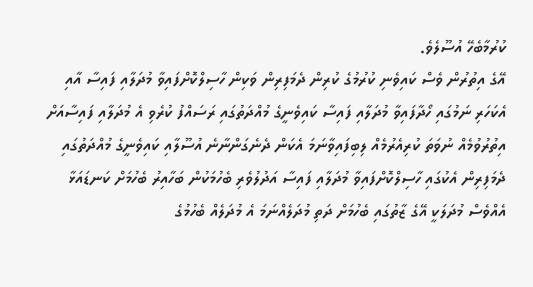ކުރުމާބެހޭ އުސޫލެވެ.
އޭގެ އިތުރުން ވެސް ކައިވެނި ކުރުމުގެ ކުރިން ދެމަފިރިން ވަކިން ހާސިލްކޮށްފައިވާ މުދަލާއި ފައިސާ އާއި އެކަހަރި ނަމުގައި ހޯދާފައިވާ މުދަލާއި ފައިސާ ކައިވެނީގެ މުއްދަތުގައި ރަސައްފު ކުރެވި އެ މުދަލާއި ފައިސާއަށް އިތުރުވުމެއް ނުވަތަ ކުރިއެރުމެއް ލިބިފައިވާނަމަ އެކަން ދެނެގަންނާނެ އުސޫލާއި ކައިވެނީގެ މުއްދަތުގައި ދެމަފިރިން އެކުގައި ހާސިލްކޮށްފައިވާ މުދަލާއި ފައިސާ އަދުލުވެރި ބެހުމަކުން ބަހާއިރު ބެހުމަށް ކަނޑައަޅާ އެއްވެސް މުދަލަކީ އޭގެ ޒާތުގައި ބެހުމަށް ދަތި މުދަލެއްނަމަ އެ މުދަލެއް ބެހުމުގެ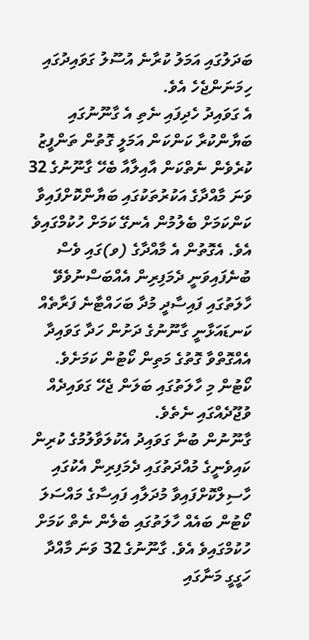ބަދަލުގައި އަމަލު ކުރާނެ އުސޫލު ގަވައިދުގައި ހިމަނަންޖެހެ އެވެ.
އެ ގަވައިދު ހެދިފައި ނެތި އެ ގާނޫނުގައި ބަޔާންކުރާ ކަންކަން އަމަލީ ގޮތުން ތަންފީޒު ކުރެވެން ނެތްކަން އާއިލާއާ ބެހޭ ގާނޫނުގެ 32 ވަނަ މާއްދާގެ އަކުރުތަކުގައި ބަޔާންކޮށްފައިވާ ކަންކަމަށް ބެލުމުން އެނގޭ ކަމަށް ހުކުމްގައިވެ އެވެ. އެގޮތުން އެ މާއްދާގެ (ވ)ގައި ވެސް ބުނެފައިވަނީ ދެމަފިރިން އެއްބަސްނުވެވޭ ހާލަތުގައި ފައިސާދީ މުދާ ބަހައްޓާނެ ފަރާތެއް ކަނޑައަޅާނީ ގާނޫނުގެ ދަށުން ހަދާ ގަވައިދާ އެއްގޮތްވާ ގޮތުގެ މަތިން ކޯޓުން ކަމަށެވެ. ކޯޓުން މި ހާލަތުގައި ބަލަން ޖެހޭ ގަވައިދެއް ވުޖޫދެއްގައި ނެތެވެ.
ގާނޫނުން ބުނާ ގަވައިދު އެކުލަވާލުމުގެ ކުރިން ކައިވެނީގެ މުއްދަތުގައި ދެމަފިރިން އެކުގައި ހާސިލްކޮށްފައިވާ މުދަލާއި ފައިސާގެ މައްސަލަ ކޯޓުން ބައެއް ހާލަތުގައި ބެލެން ނެތް ކަމަށް ހުކުމްގައިވެ އެވެ. ގާނޫނުގެ 32 ވަނަ މާއްދާ ހަގީގީ މަނާގައި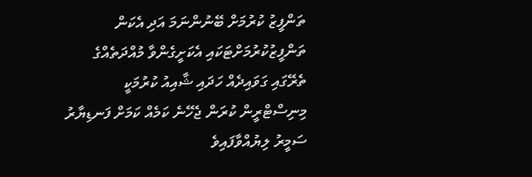ތަންފީޒު ކުރުމަށް ބޭނުންނަމަ އަދި އެކަން ތަންފީޒުކުރުމަށްޓަކައި އެކަށީގެންވާ މުއްދަތެއްގެ ތެރޭގައި ގަވައިދެއް ހަދައި ޝާއިއު ކުރުމަކީ މިނިސްޓްރީން ކުރަން ޖެހޭނެ ކަމެއް ކަމަށް ފަނޑިޔާރު ސަމީރު ލިޔުއްވާފައިވެ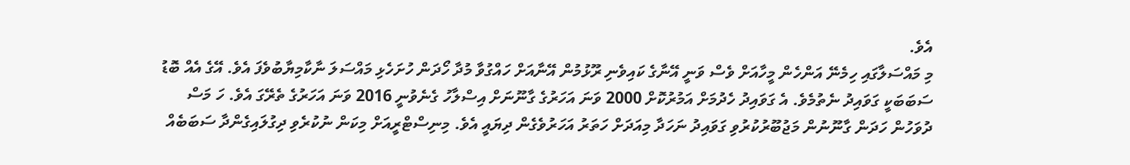އެވެ.
މި މައްސަލާގައި ހިމެނޭ އަންހެން މީހާއަށް ވެސް ވަނީ އޭނާގެ ކައިވެނި ރޫޅުމުން އޭނާއަށް ހައްގުވާ މުދާ ހޯދަން ހުށަހެޅި މައްސަލަ ނާކާމިޔާބުވެފަ އެވެ. އޭގެ އެއް ބޮޑު ސަބަބަކީ ގަވައިދު ނެތުމެވެ. އެ ގަވައިދު ހެދުމަށް އަމުރުކޮށް 2000 ވަނަ އަހަރުގެ ގާނޫނަށް އިސްލާހު ގެނެވުނީ 2016 ވަނަ އަހަރުގެ ތެރޭގަ އެވެ. ހަ މަސް ދުވަހުން ހަދަން ގާނޫނުން މަޖުބޫރުކުރުވި ގަވައިދު ނަހަދާ މިއަދަށް ހަތަރު އަހަރުވެގެން ދިޔައީ އެވެ. މިނިސްޓްރީއަށް މިކަން ނުކުރެވި ދިގުލައިގެންދާ ސަބަބެއް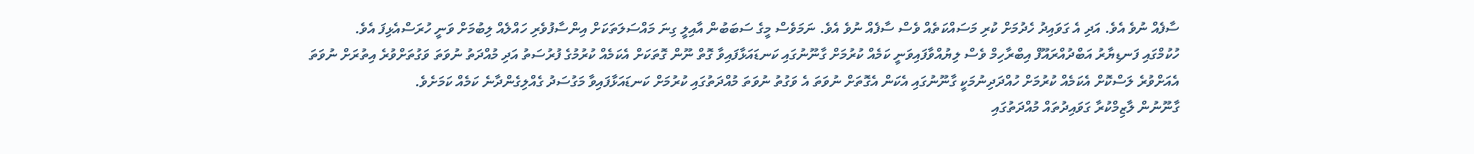ސާފެއް ނުވެ އެވެ. އަދި އެ ގަވައިދު ހެދުމަށް ކުރި މަސައްކަތެއް ވެސް ސާފެއް ނުވެ އެވެ. ނަމަވެސް މީގެ ސަބަބުން އާއިލީ ގިނަ މައްސަލަތަކަށް އިންސާފުވެރި ހައްލެއް ލިބުމަށް ވަނީ ހުރަސްއެޅިފަ އެވެ.
ހުކުމްގައި ފަނޑިޔާރު އަބްދުއްރައޫފް އިބްރާހިމް ވެސް ލިޔުއްވާފައިވަނީ ކަމެއް ކުރުމަށް ގާނޫނުގައި ކަނޑައަޅާފައިވާ ގޮތް ނޫން ގޮތަކަށް އެކަމެއް ކުރުމުގެ ފުރުސަތު އަދި މުއްދަތު ނުވަތަ ވަގުތަށްވުރެ އިތުރަށް ނުވަތަ އެއަށްވުރެ ލަސްކޮށް އެކަމެއް ކުރުމަށް ހުއްދަދިނުމަކީ ގާނޫނުގައި އެކަން އެގޮތަށް ނުވަތަ އެ ވަގުތު ނުވަތަ މުއްދަތުގައި ކުރުމަށް ކަނޑައަޅާފައިވާ މަގުސަދު ގެއްލިގެންދާނެ ކަމެއް ކަމަށެވެ.
ގާނޫނުން ލާޒިމްކުރާ ގަވައިދުތައް މުއްދަތުގައި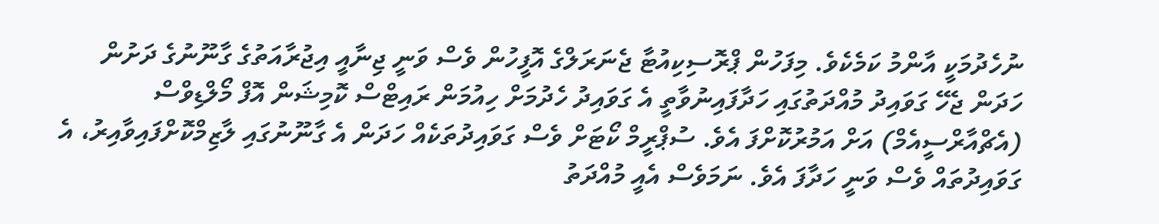ނުހެދުމަކީ އާންމު ކަމެކެވެ. މިފަހުން ޕްރޮސިކިއުޓާ ޖެނަރަލްގެ އޮފީހުން ވެސް ވަނީ ޖިނާއީ އިޖުރާއަތުގެ ގާނޫނުގެ ދަށުން ހަދަން ޖެހޭ ގަވައިދު މުއްދަތުގައި ހަދާފައިނުވާތީ އެ ގަވައިދު ހެދުމަށް ހިއުމަން ރައިޓްސް ކޮމިޝަން އޮފް މޯލްޑިވްސް (އެޗްއާރްސީއެމް) އަށް އަމުރުކޮށްފަ އެވެ. ސުޕްރީމް ކޯޓަށް ވެސް ގަވައިދުތަކެއް ހަދަން އެ ގާނޫނުގައި ލާޒިމްކޮށްފައިވާއިރު، އެ ގަވައިދުތައް ވެސް ވަނީ ހަދާފަ އެވެ. ނަމަވެސް އެއީ މުއްދަތު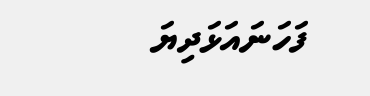ފަހަނައަޅަދިޔަ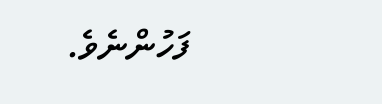ފަހުންނެވެ.